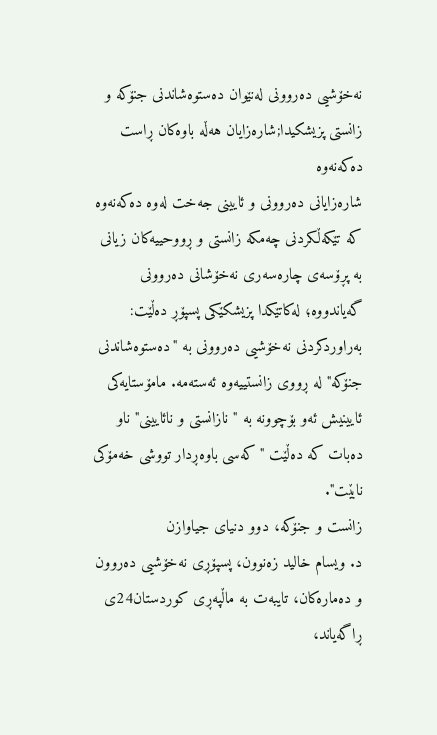نەخۆشیی دەروونی لەنێوان دەستوەشاندنی جنۆکە و زانستی پزیشکیدا;شارەزایان هەڵە باوەکان ڕاست دەکەنەوە
شارەزایانی دەروونی و ئایینی جەخت لەوە دەکەنەوە کە تێکەڵکردنی چەمکە زانستی و ڕووحییەکان زیانی بە پڕۆسەی چارەسەری نەخۆشانی دەروونی گەیاندووە؛ لەکاتێکدا پزیشکێکی پسپۆڕ دەڵێت: بەراوردکردنی نەخۆشیی دەروونی بە "دەستوەشاندنی جنۆکە" لە ڕووی زانستییەوە ئەستەمە. مامۆستایەکی ئایینیش ئەو بۆچوونە بە "نازانستی و نائایینی" ناو دەبات کە دەڵێت "کەسی باوەڕدار تووشی خەمۆکی نابێت".
زانست و جنۆکە، دوو دنیای جیاوازن
د. ویسام خالید زەنوون، پسپۆڕی نەخۆشیی دەروون و دەمارەکان، تایبەت بە ماڵپەڕی کوردستان24ی ڕاگەیاند،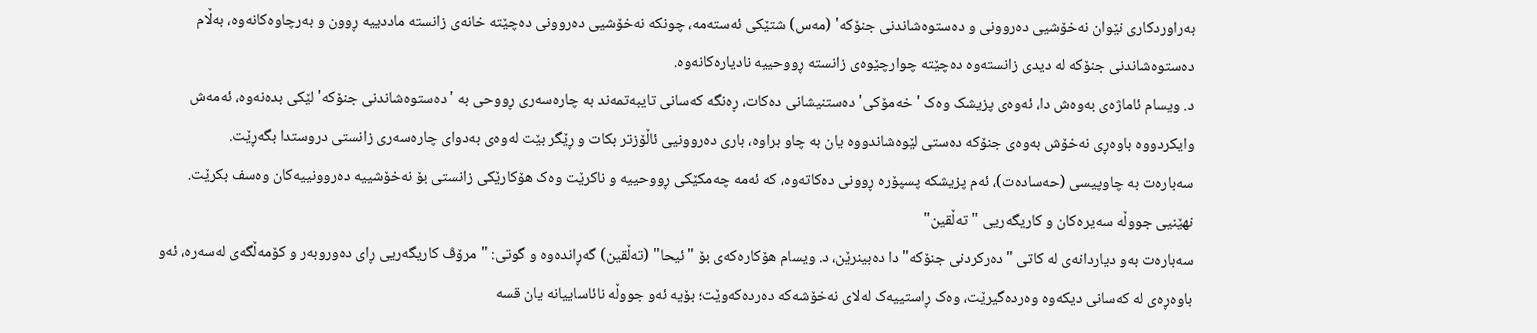بەراوردکاری نێوان نەخۆشیی دەروونی و دەستوەشاندنی جنۆکە' (مەس) شتێکی ئەستەمە، چونکە نەخۆشیی دەروونی دەچێتە خانەی زانستە ماددییە ڕوون و بەرچاوەکانەوە، بەڵام دەستوەشاندنی جنۆکە لە دیدی زانستەوە دەچێتە چوارچێوەی زانستە ڕووحییە نادیارەکانەوە.
د. ویسام ئاماژەی بەوەش دا، ئەوەی پزیشک وەک 'خەمۆکی' دەستنیشانی دەکات، ڕەنگە کەسانی تایبەتمەند بە چارەسەری ڕووحی بە 'دەستوەشاندنی جنۆکە' لێکی بدەنەوە، ئەمەش وایکردووە باوەڕی نەخۆش بەوەی جنۆکە دەستی لێوەشاندووە یان بە چاو براوە، باری دەروونیی ئاڵۆزتر بکات و ڕێگر بێت لەوەی بەدوای چارەسەری زانستی دروستدا بگەڕێت.
سەبارەت بە چاوپیسی (حەسادەت)، ئەم پزیشکە پسپۆرە ڕوونی دەکاتەوە، کە ئەمە چەمکێکی ڕووحییە و ناکرێت وەک هۆکارێکی زانستی بۆ نەخۆشییە دەروونییەکان وەسف بکرێت.
نهێنیی جووڵە سەیرەکان و کاریگەریی "تەڵقین"
سەبارەت بەو دیاردانەی لە کاتی "دەرکردنی جنۆکە"دا دەبینرێن، د. ویسام هۆکارەکەی بۆ "ئیحا" (تەڵقین) گەڕاندەوە و گوتی: "مرۆڤ کاریگەریی ڕای دەوروبەر و کۆمەڵگەی لەسەرە، ئەو باوەڕەی لە کەسانی دیکەوە وەردەگیرێت، وەک ڕاستییەک لەلای نەخۆشەکە دەردەکەوێت؛ بۆیە ئەو جووڵە نائاساییانە یان قسە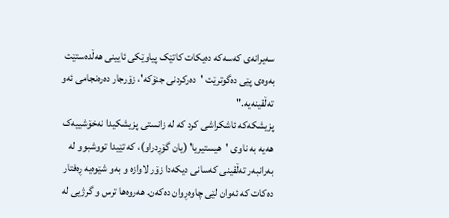سەیرانەی کەسەکە دەیکات کاتێک پیاوێکی ئایینی هەڵدەستێت بەوەی پێی دەگوترێت 'دەرکردنی جنۆکە'، زۆرجار دەرەنجامی ئەو تەڵقینەیە."
پزیشکەکە ئاشکراشی کرد کە لە زانستی پزیشکیدا نەخۆشییەک هەیە بە ناوی 'هیستیریا' (یان گۆڕدراو)، کە تێیدا تووشبوو لە بەرانبەر تەڵقینی کەسانی دیکەدا زۆر لاوازە و بەو شێوەیە ڕەفتار دەکات کە ئەوان لێی چاوەڕوان دەکەن. هەروەها ترس و گرژیی لە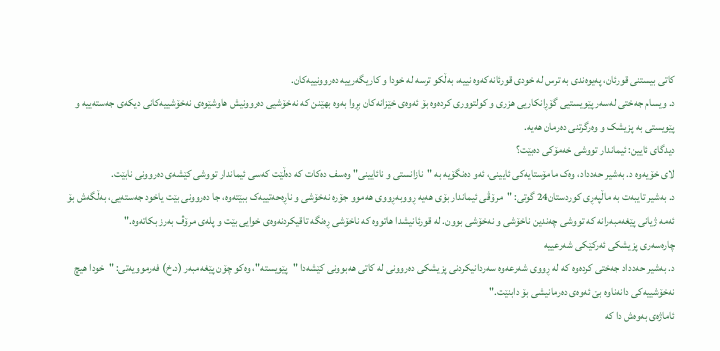کاتی بیستنی قورئان، پەیوەندی بە ترس لە خودی قورئانەکەوە نییە، بەڵکو ترسە لە خودا و کاریگەرییە دەروونییەکان.
د. ویسام جەختی لەسەر پێویستیی گۆڕانکاریی هزری و کولتووری کردەوە بۆ ئەوەی خێزانەکان بڕوا بەوە بهێنن کە نەخۆشیی دەروونیش هاوشێوەی نەخۆشییەکانی دیکەی جەستەییە و پێویستی بە پزیشک و وەرگرتنی دەرمان هەیە.
دیدگای ئایین: ئیماندار تووشی خەمۆکی دەبێت؟
لای خۆیەوە د. بەشیر حەدداد، وەک مامۆستایەکی ئایینی، ئەو دەنگۆیە بە "نازانستی و نائایینی" وەسف دەکات کە دەڵێت کەسی ئیماندار تووشی کێشەی دەروونی نابێت.
د. بەشیر تایبەت بە ماڵپەڕی کوردستان24 گوتی: "مرۆڤی ئیماندار بۆی هەیە ڕووبەڕووی هەموو جۆرە نەخۆشی و ناڕەحەتییەک ببێتەوە، جا دەروونی بێت یاخود جەستەیی، بەڵگەش بۆ ئەمە ژیانی پێغەمبەرانە کە تووشی چەندین ناخۆشی و نەخۆشی بوون. لە قورئانیشدا هاتووە کە ناخۆشی ڕەنگە تاقیکردنەوەی خوایی بێت و پلەی مرۆڤ بەرز بکاتەوە."
چارەسەری پزیشکی ئەرکێکی شەرعییە
د. بەشیر حەدداد جەختی کردەوە کە لە ڕووی شەرعەوە سەردانیکردنی پزیشکی دەروونی لە کاتی هەبوونی کێشەدا "پێویستە"، وەکو چۆن پێغەمبەر (د.خ) فەرموویەتی: "خودا هیچ نەخۆشییەکی دانەناوە بێ ئەوەی دەرمانیشی بۆ دابنێت."
ئاماژەی بەوەش دا کە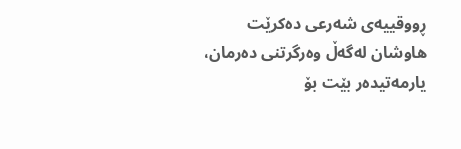ڕووقییەی شەرعی دەکرێت هاوشان لەگەڵ وەرگرتنی دەرمان، یارمەتیدەر بێت بۆ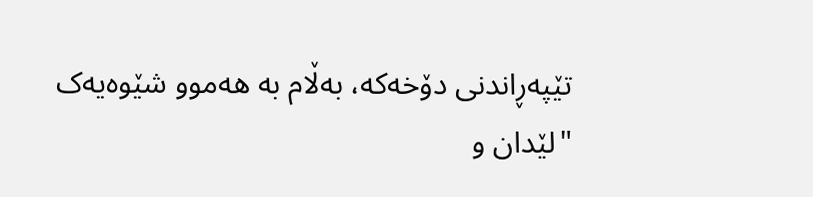تێپەڕاندنی دۆخەکە، بەڵام بە هەموو شێوەیەک "لێدان و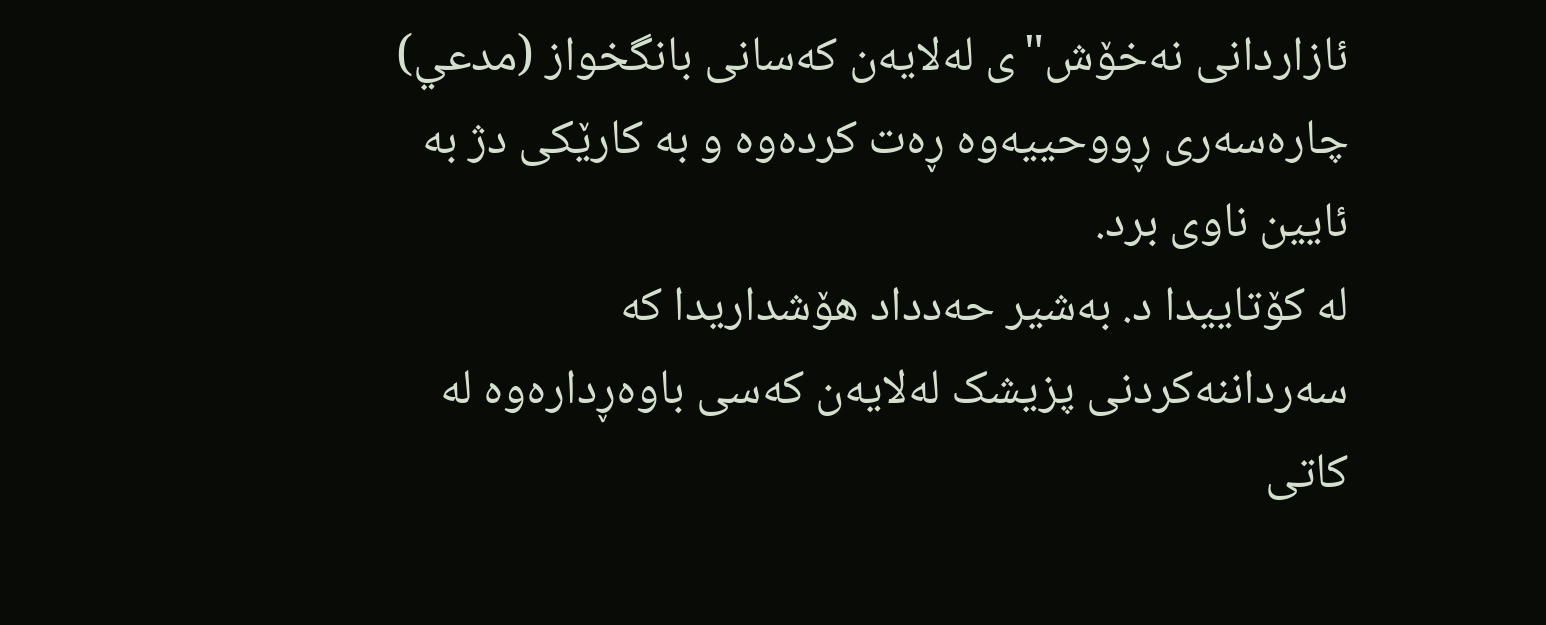ئازاردانی نەخۆش"ی لەلایەن کەسانی بانگخواز (مدعي) چارەسەری ڕووحییەوە ڕەت کردەوە و بە کارێکی دژ بە ئایین ناوی برد.
لە کۆتاییدا د. بەشیر حەدداد هۆشداریدا کە سەرداننەکردنی پزیشک لەلایەن کەسی باوەڕدارەوە لە کاتی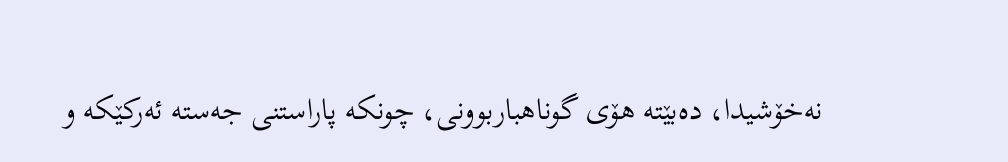نەخۆشیدا، دەبێتە هۆی گوناهباربوونی، چونکە پاراستنی جەستە ئەرکێکە و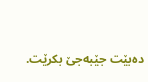دەبێت جێبەجێ بکرێت.